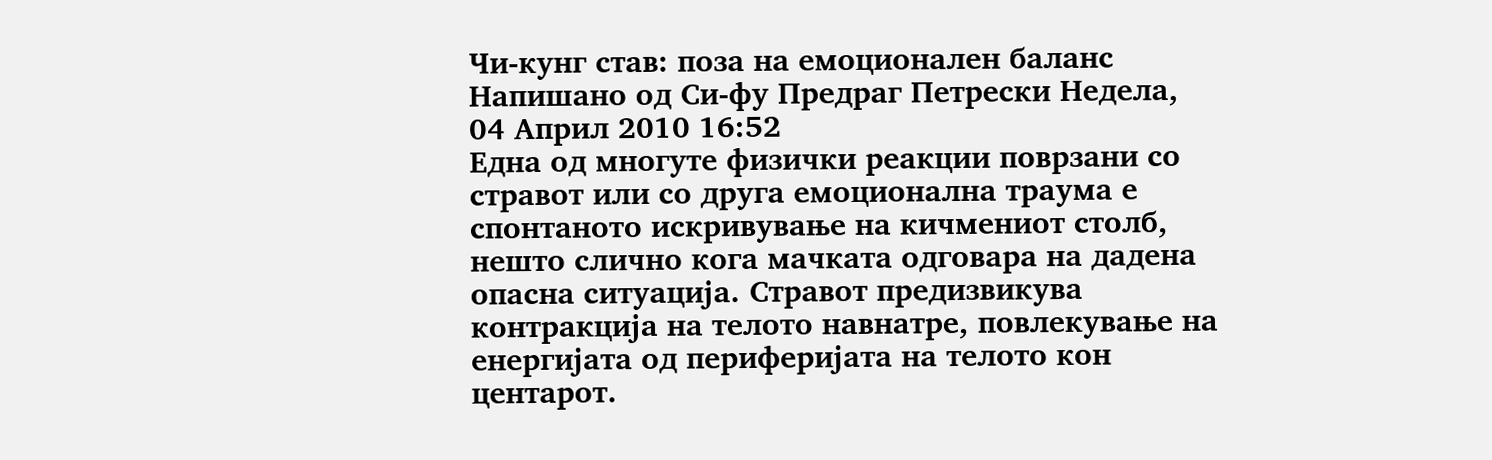Чи-кунг став: поза на емоционален баланс
Напишано од Си-фу Предраг Петрески Недела, 04 Април 2010 16:52
Една од многуте физички реакции поврзани со стравот или со друга емоционална траума е спонтаното искривување на кичмениот столб, нешто слично кога мачката одговара на дадена опасна ситуација. Стравот предизвикува контракција на телото навнатре, повлекување на енергијата од периферијата на телото кон центарот.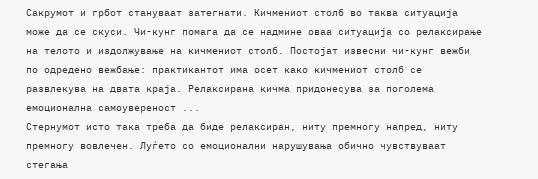Сакрумот и грбот стануваат затегнати. Кичмениот столб во таква ситуација може да се скуси. Чи-кунг помага да се надмине оваа ситуација со релаксирање на телото и издолжување на кичмениот столб. Постојат извесни чи-кунг вежби по одредено вежбање: практикантот има осет како кичмениот столб се развлекува на двата краја. Релаксирана кичма придонесува за поголема емоционална самоувереност ...
Стернумот исто така треба да биде релаксиран, ниту премногу напред, ниту премногу вовлечен. Луѓето со емоционални нарушувања обично чувствуваат стегања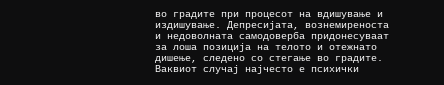во градите при процесот на вдишување и издишување. Депресијата, вознемиреноста и недоволната самодоверба придонесуваат за лоша позиција на телото и отежнато дишење, следено со стегање во градите. Ваквиот случај најчесто е психички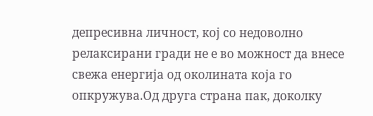депресивна личност, кој со недоволно релаксирани гради не е во можност да внесе свежа енергија од околината која го опкружува.Од друга страна пак, доколку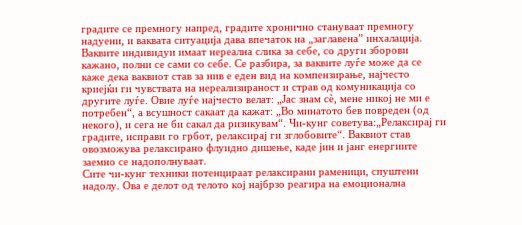градите се премногу напред, градите хронично стануваат премногу надуени, и ваквата ситуација дава впечаток на „заглавена” инхалација. Ваквите индивидуи имаат нереална слика за себе, со други зборови кажано, полни се сами со себе. Се разбира, за ваквите луѓе може да се каже дека ваквиот став за нив е еден вид на компензирање, најчесто криејќи ги чувствата на нереализираност и страв од комуникација со другите луѓе. Овие луѓе најчесто велат: „Јас знам сè, мене никој не ми е потребен“, а всушност сакаат да кажат: „Во минатото бев повреден (од некого), и сега не би сакал да ризикувам“. Чи-кунг советува:„Релаксирај ги градите, исправи го грбот, релаксирај ги зглобовите“. Ваквиот став овозможува релаксирано флуидно дишење, каде јин и јанг енергиите заемно се надополнуваат.
Сите чи-кунг техники потенцираат релаксирани раменици, спуштени надолу. Ова е делот од телото кој најбрзо реагира на емоционална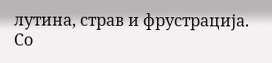лутина, страв и фрустрација. Со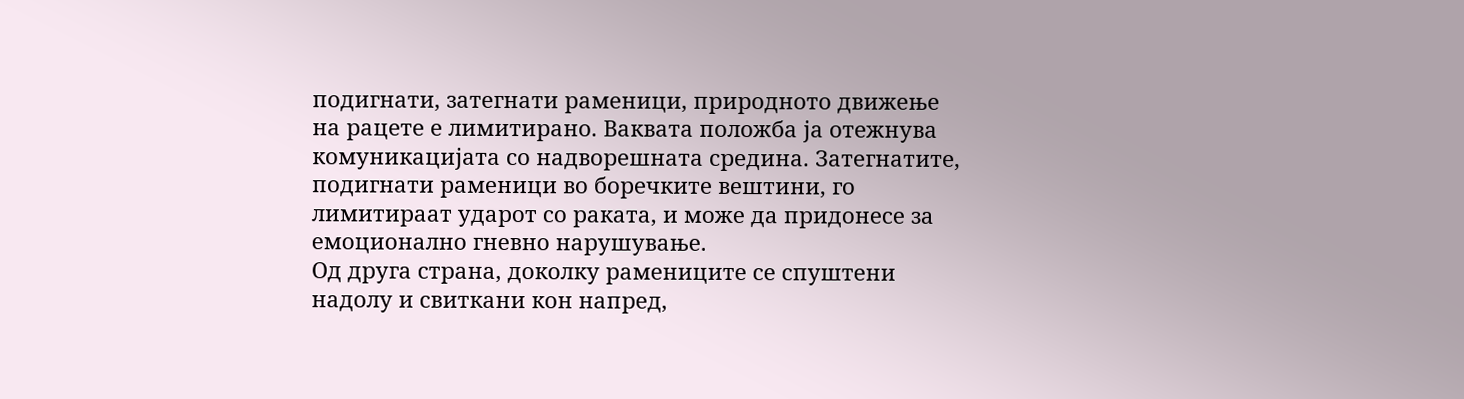подигнати, затегнати раменици, природното движење на рацете е лимитирано. Ваквата положба ја отежнува комуникацијата со надворешната средина. Затегнатите, подигнати раменици во боречките вештини, го лимитираат ударот со раката, и може да придонесе за емоционално гневно нарушување.
Од друга страна, доколку рамениците се спуштени надолу и свиткани кон напред,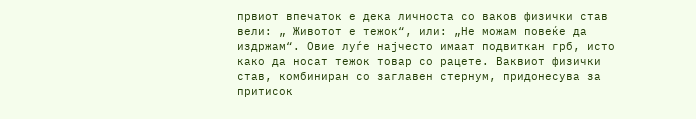првиот впечаток е дека личноста со ваков физички став вели: „ Животот е тежок“, или: „Не можам повеќе да издржам“. Овие луѓе најчесто имаат подвиткан грб, исто како да носат тежок товар со рацете. Ваквиот физички став, комбиниран со заглавен стернум, придонесува за притисок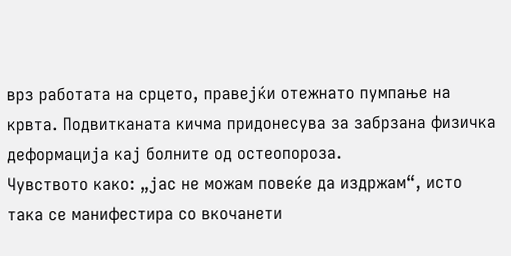врз работата на срцето, правејќи отежнато пумпање на крвта. Подвитканата кичма придонесува за забрзана физичка деформација кај болните од остеопороза.
Чувството како: „јас не можам повеќе да издржам“, исто така се манифестира со вкочанети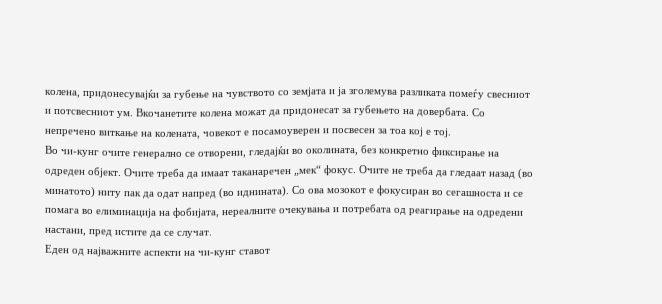колена, придонесувајќи за губење на чувството со земјата и ја зголемува разликата помеѓу свесниот и потсвесниот ум. Вкочанетите колена можат да придонесат за губењето на довербата. Со непречено виткање на колената, човекот е посамоуверен и посвесен за тоа кој е тој.
Во чи-кунг очите генерално се отворени, гледајќи во околината, без конкретно фиксирање на одреден објект. Очите треба да имаат таканаречен „мек“ фокус. Очите не треба да гледаат назад (во минатото) ниту пак да одат напред (во иднината). Со ова мозокот е фокусиран во сегашноста и се помага во елиминација на фобијата, нереалните очекувања и потребата од реагирање на одредени настани, пред истите да се случат.
Еден од најважните аспекти на чи-кунг ставот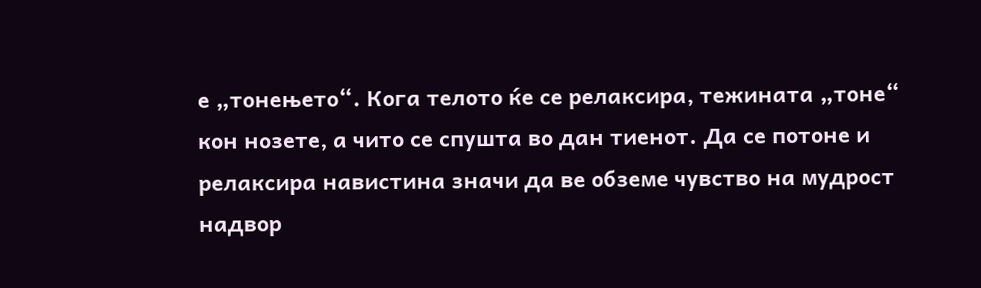е „тонењето“. Кога телото ќе се релаксира, тежината „тоне“ кон нозете, а чито се спушта во дан тиенот. Да се потоне и релаксира навистина значи да ве обземе чувство на мудрост надвор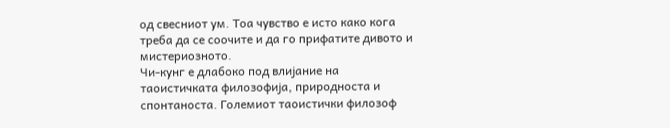од свесниот ум. Тоа чувство е исто како кога треба да се соочите и да го прифатите дивото и мистериозното.
Чи-кунг е длабоко под влијание на таоистичката филозофија, природноста и спонтаноста. Големиот таоистички филозоф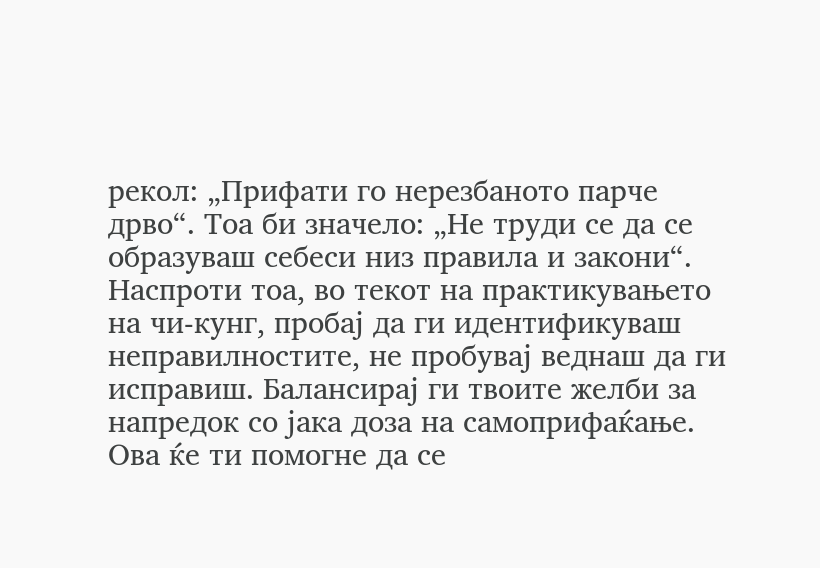рекол: „Прифати го нерезбаното парче дрво“. Тоа би значело: „Не труди се да се образуваш себеси низ правила и закони“. Наспроти тоа, во текот на практикувањето на чи-кунг, пробај да ги идентификуваш неправилностите, не пробувај веднаш да ги исправиш. Балансирај ги твоите желби за напредок со јака доза на самоприфаќање. Ова ќе ти помогне да се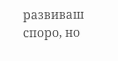развиваш споро, но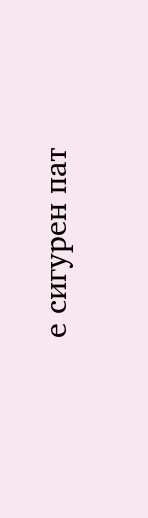е сигурен пат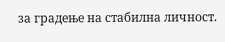за градење на стабилна личност.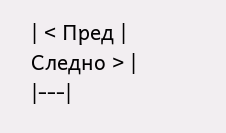| < Пред | Следно > |
|---|